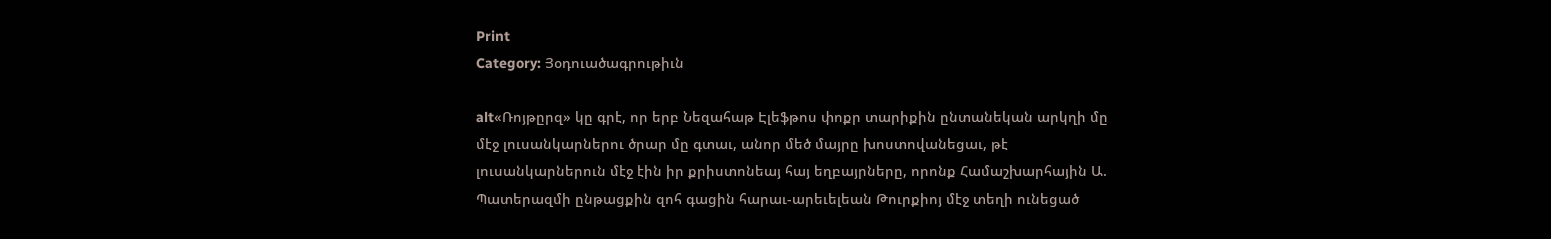Print
Category: Յօդուածագրութիւն

alt«Ռոյթըրզ» կը գրէ, որ երբ Նեզահաթ Էլեֆթոս փոքր տարիքին ընտանեկան արկղի մը մէջ լուսանկարներու ծրար մը գտաւ, անոր մեծ մայրը խոստովանեցաւ, թէ լուսանկարներուն մէջ էին իր քրիստոնեայ հայ եղբայրները, որոնք Համաշխարհային Ա. Պատերազմի ընթացքին զոհ գացին հարաւ-արեւելեան Թուրքիոյ մէջ տեղի ունեցած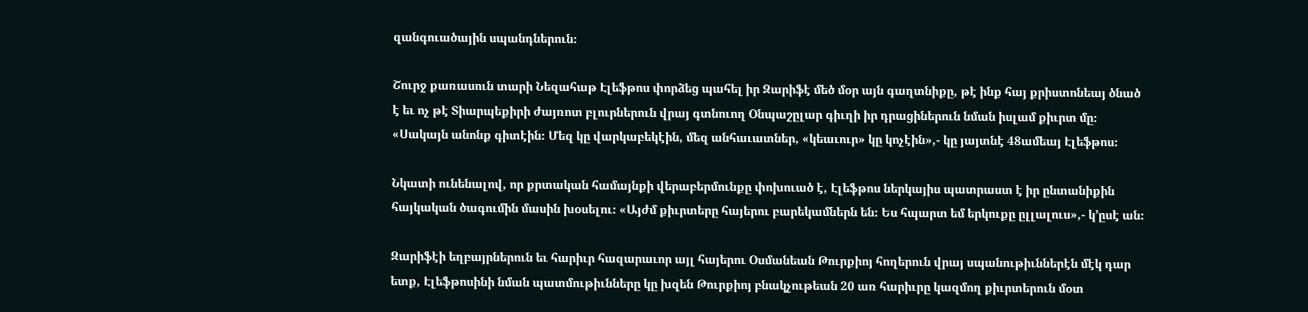զանգուածային սպանդներուն։

Շուրջ քառասուն տարի Նեզահաթ Էլեֆթոս փորձեց պահել իր Զարիֆէ մեծ մօր այն գաղտնիքը, թէ ինք հայ քրիստոնեայ ծնած է եւ ոչ թէ Տիարպեքիրի ժայռոտ բլուրներուն վրայ գտնուող Օնպաշըլար գիւղի իր դրացիներուն նման իսլամ քիւրտ մը։ «Սակայն անոնք գիտէին։ Մեզ կը վարկաբեկէին, մեզ անհաւատներ, «կեաւուր» կը կոչէին»,- կը յայտնէ 48ամեայ Էլեֆթոս։

Նկատի ունենալով, որ քրտական համայնքի վերաբերմունքը փոխուած է, Էլեֆթոս ներկայիս պատրաստ է իր ընտանիքին հայկական ծագումին մասին խօսելու։ «Այժմ քիւրտերը հայերու բարեկամներն են։ Ես հպարտ եմ երկուքը ըլլալուս»,- կ՚ըսէ ան։

Զարիֆէի եղբայրներուն եւ հարիւր հազարաւոր այլ հայերու Օսմանեան Թուրքիոյ հողերուն վրայ սպանութիւններէն մէկ դար ետք, Էլեֆթոսինի նման պատմութիւնները կը խզեն Թուրքիոյ բնակչութեան 20 առ հարիւրը կազմող քիւրտերուն մօտ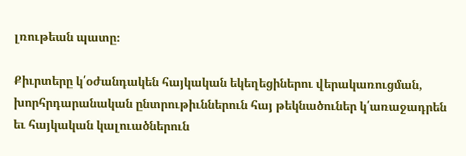լռութեան պատը։

Քիւրտերը կ՛օժանդակեն հայկական եկեղեցիներու վերակառուցման, խորհրդարանական ընտրութիւններուն հայ թեկնածուներ կ՛առաջադրեն եւ հայկական կալուածներուն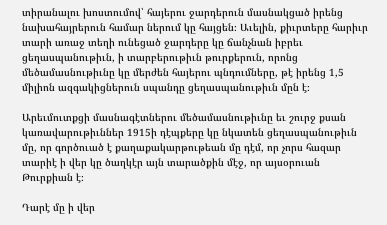տիրանալու խոստումով՝ հայերու ջարդերուն մասնակցած իրենց նախահայրերուն համար ներում կը հայցեն։ Աւելին, քիւրտերը հարիւր տարի առաջ տեղի ունեցած ջարդերը կը ճանչնան իբրեւ ցեղասպանութիւն, ի տարբերութիւն թուրքերուն, որոնց մեծամասնութիւնը կը մերժեն հայերու պնդումները, թէ իրենց 1,5 միլիոն ազգակիցներուն սպանդը ցեղասպանութիւն մըն է։

Արեւմուտքցի մասնագէտներու մեծամասնութիւնը եւ շուրջ քսան կառավարութիւններ 1915ի դէպքերը կը նկատեն ցեղասպանութիւն մը, որ գործուած է քաղաքակարթութեան մը դէմ, որ չորս հազար տարիէ ի վեր կը ծաղկէր այն տարածքին մէջ, որ այսօրուան Թուրքիան է։

Դարէ մը ի վեր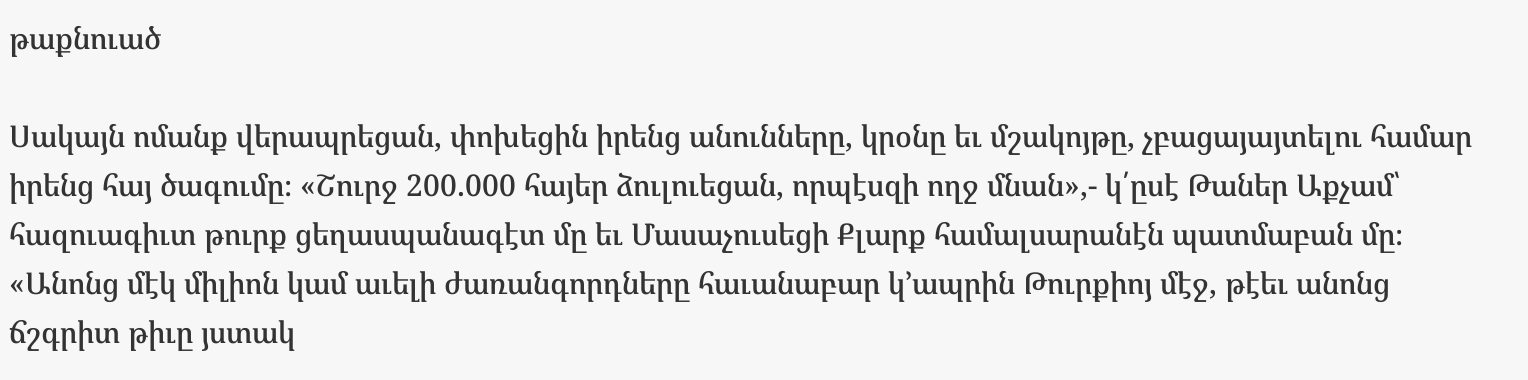թաքնուած

Սակայն ոմանք վերապրեցան, փոխեցին իրենց անունները, կրօնը եւ մշակոյթը, չբացայայտելու համար իրենց հայ ծագումը։ «Շուրջ 200.000 հայեր ձուլուեցան, որպէսզի ողջ մնան»,- կ՛ըսէ Թաներ Աքչամ՝ հազուագիւտ թուրք ցեղասպանագէտ մը եւ Մասաչուսեցի Քլարք համալսարանէն պատմաբան մը։ «Անոնց մէկ միլիոն կամ աւելի ժառանգորդները հաւանաբար կ՚ապրին Թուրքիոյ մէջ, թէեւ անոնց ճշգրիտ թիւը յստակ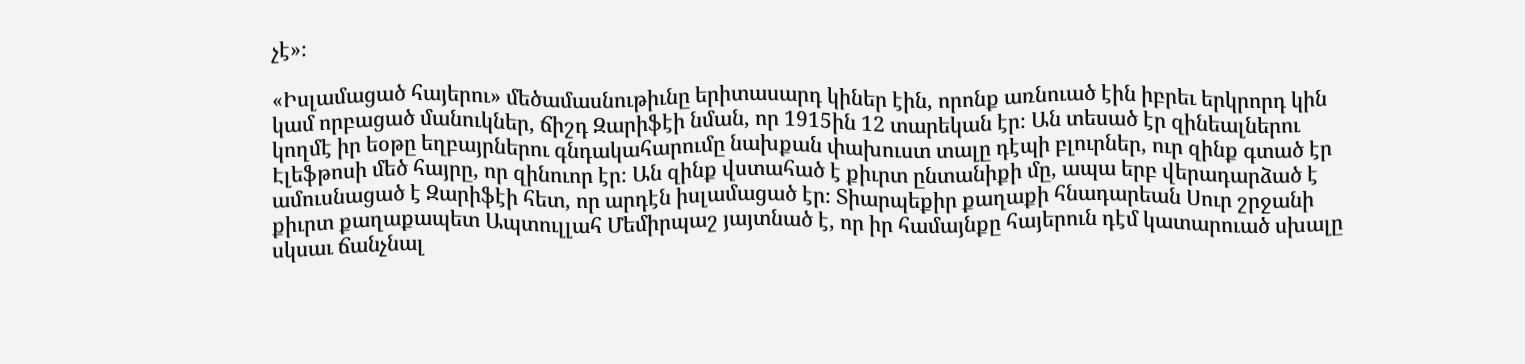չէ»։

«Իսլամացած հայերու» մեծամասնութիւնը երիտասարդ կիներ էին, որոնք առնուած էին իբրեւ երկրորդ կին կամ որբացած մանուկներ, ճիշդ Զարիֆէի նման, որ 1915ին 12 տարեկան էր։ Ան տեսած էր զինեալներու կողմէ իր եօթը եղբայրներու գնդակահարումը նախքան փախուստ տալը դէպի բլուրներ, ուր զինք գտած էր Էլեֆթոսի մեծ հայրը, որ զինուոր էր։ Ան զինք վստահած է քիւրտ ընտանիքի մը, ապա երբ վերադարձած է ամուսնացած է Զարիֆէի հետ, որ արդէն իսլամացած էր։ Տիարպեքիր քաղաքի հնադարեան Սուր շրջանի քիւրտ քաղաքապետ Ապտուլլահ Մեմիրպաշ յայտնած է, որ իր համայնքը հայերուն դէմ կատարուած սխալը սկսաւ ճանչնալ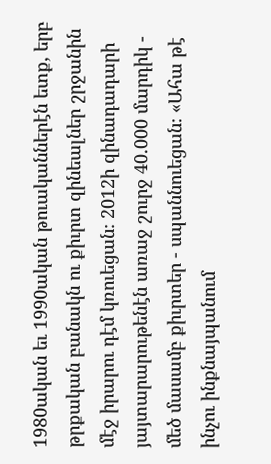1980ական եւ 1990ական թուականներէն ետք, երբ թրքական բանակն ու քիւրտ զինեալներ շրջանին մէջ իրարու դէմ կռուեցան։ 2012ի զինադադարի յայտարարութենէն առաջ շուրջ 40.000 մարդիկ - մեծ մասամբ քիւրտեր - սպաննուեցան։ «Ահա թէ ինչու ինքնայպանում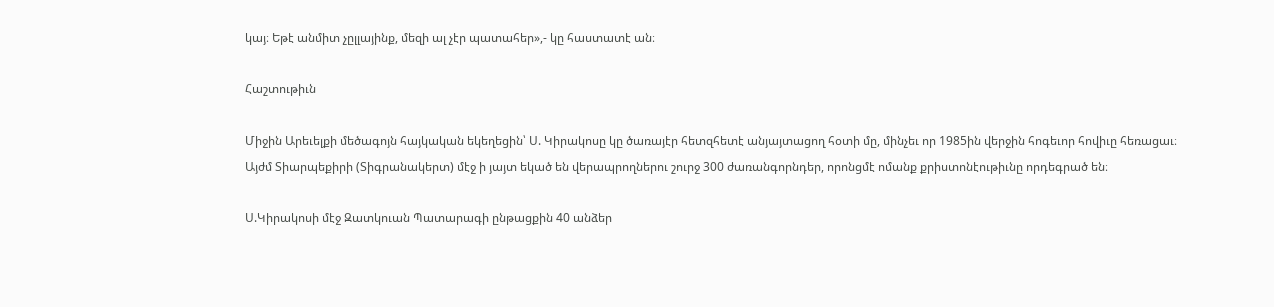կայ։ Եթէ անմիտ չըլլայինք, մեզի ալ չէր պատահեր»,- կը հաստատէ ան։

Հաշտութիւն

Միջին Արեւելքի մեծագոյն հայկական եկեղեցին՝ Ս. Կիրակոսը կը ծառայէր հետզհետէ անյայտացող հօտի մը, մինչեւ որ 1985ին վերջին հոգեւոր հովիւը հեռացաւ։ Այժմ Տիարպեքիրի (Տիգրանակերտ) մէջ ի յայտ եկած են վերապրողներու շուրջ 300 ժառանգորնդեր, որոնցմէ ոմանք քրիստոնէութիւնը որդեգրած են։

Ս.Կիրակոսի մէջ Զատկուան Պատարագի ընթացքին 40 անձեր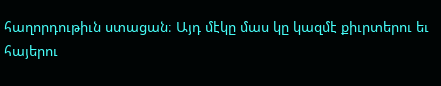հաղորդութիւն ստացան։ Այդ մէկը մաս կը կազմէ քիւրտերու եւ հայերու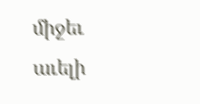միջեւ աւելի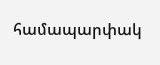համապարփակ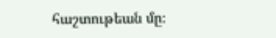հաշտութեան մը։